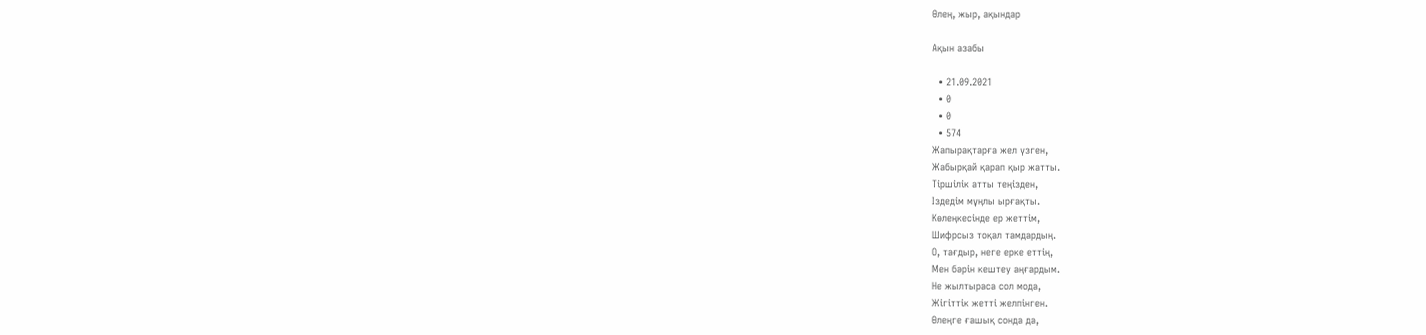Өлең, жыр, ақындар

Ақын азабы

  • 21.09.2021
  • 0
  • 0
  • 574
Жапырақтарға жел үзген,
Жабырқай қарап қыр жатты.
Тiршiлiк атты теңiзден,
Iздедiм мұңлы ырғақты.
Көлеңкесiнде ер жеттiм,
Шифрсыз тоқал тамдардың.
О, тағдыр, неге ерке еттiң,
Мен бәрiн кештеу аңғардым.
Не жылтыраса сол мода,
Жiгiттiк жеттi желпiнген.
Өлеңге ғашық сонда да,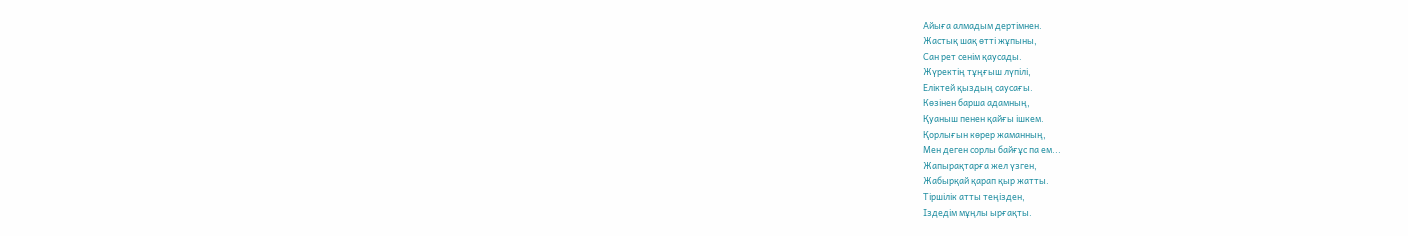Айыға алмадым дертiмнен.
Жастық шақ өттi жұпыны,
Сан рет сенiм қаусады.
Жүректiң тұңғыш лүпiлi,
Елiктей қыздың саусағы.
Көзiнен барша адамның,
Қуаныш пенен қайғы iшкем.
Қорлығын көрер жаманның,
Мен деген сорлы байғұс па ем...
Жапырақтарға жел үзген,
Жабырқай қарап қыр жатты.
Тiршiлiк атты теңiзден,
Iздедiм мұңлы ырғақты.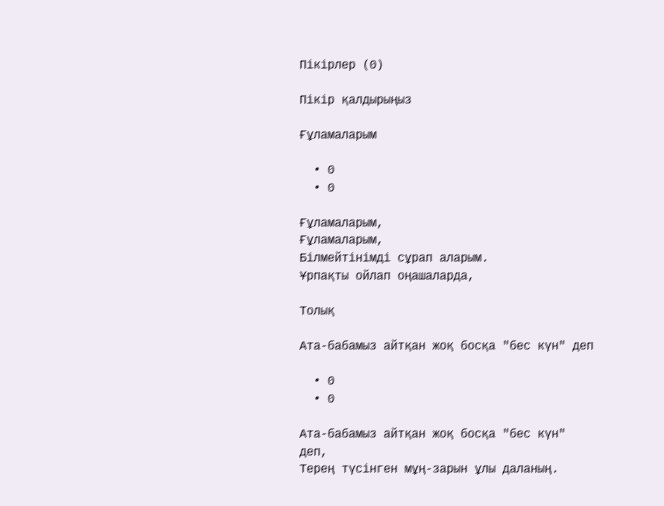Пікірлер (0)

Пікір қалдырыңыз

Ғұламаларым

  • 0
  • 0

Ғұламаларым,
Ғұламаларым,
Білмейтінімді сұрап аларым.
Ұрпақты ойлап оңашаларда,

Толық

Ата-бабамыз айтқан жоқ босқа "бес күн" деп

  • 0
  • 0

Ата-бабамыз айтқан жоқ босқа "бес күн" деп,
Терең түсінген мұң-зарын ұлы даланың.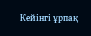Кейінгі ұрпақ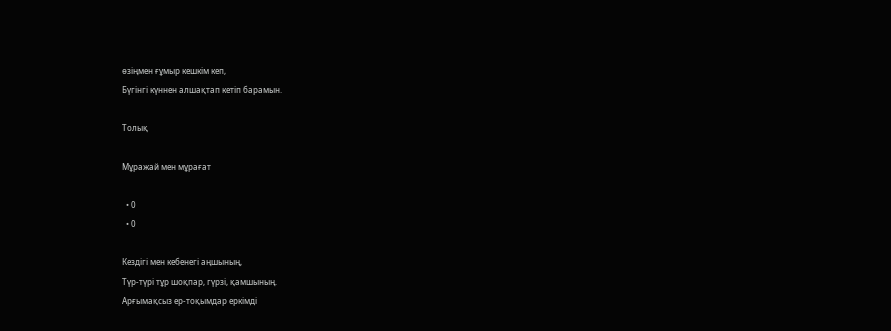өзіңмен ғұмыр кешкім кеп,
Бүгінгі күннен алшақтап кетіп барамын.

Толық

Мұражай мен мұрағат

  • 0
  • 0

Кездігі мен кебенегі аңшының,
Түр-түрі тұр шоқпар, гүрзі, қамшының.
Арғымақсыз ер-тоқымдар еркімді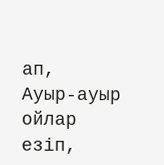ап,
Ауыр-ауыр ойлар езіп,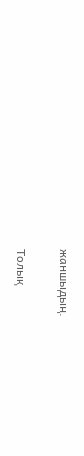жаншыдың.

Толық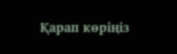Қарап көріңіз